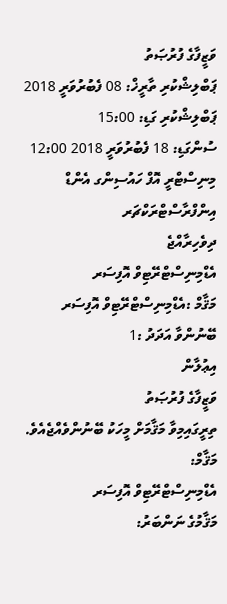ވަޒީފާގެ ފުރުޞަތު
ޕަބްލިޝްކުރި ތާރީޚް: 08 ފެބުރުވަރީ 2018
ޕަބްލިޝްކުރި ގަޑި: 15:00
ސުންގަޑި: 18 ފެބުރުވަރީ 2018 12:00
މިނިސްޓްރީ އޮފް ހައުސިންގ އެންޑް އިންފްރާސްޓްރަކްޗަރ
ދިވެހިރާއްޖެ
އެޑްމިނިސްޓްރޭޓިވް އޮފިސަރ
މަޤާމް :އެޑްމިނިސްޓްރޭޓިވް އޮފިސަރ
ބޭނުންވާ އަދަދު :1
އިޢުލާން
ވަޒީފާގެ ފުރުޞަތު
ތިރީގައިމިވާ މަޤާމަށް މީހަކު ބޭނުންވެއްޖެއެވެ.
މަޤާމް:
އެޑްމިނިސްޓްރޭޓިވް އޮފިސަރ
މަޤާމުގެ ނަންބަރު: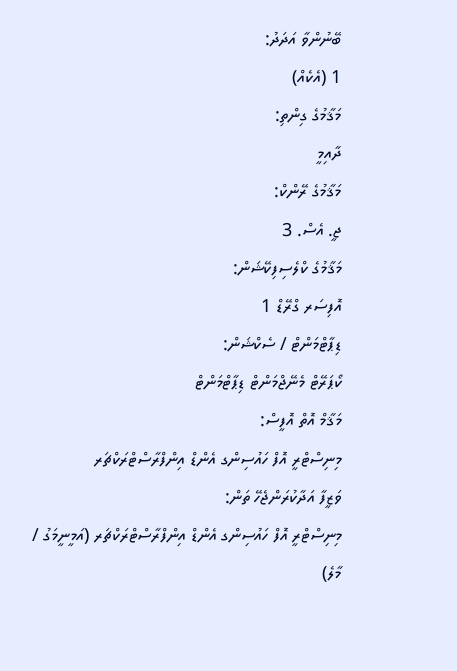ބޭނުންވާ އަދަދު:
1 (އެކެއް)
މަޤާމުގެ ގިންތި:
ދާއިމީ
މަޤާމުގެ ރޭންކް:
ޖީ. އެސް. 3
މަޤާމުގެ ކްލެސިފިކޭޝަން:
އޮފިސަރ ގްރޭޑް 1
ޑިޕާޓްމަންޓް / ސެކްޝަން:
ކޯޕަރޭޓް މެނޭޖްމަންޓް ޑިޕާޓްމަންޓް
މަޤާމް އޮތް އޮފީސް:
މިނިސްޓްރީ އޮފް ހައުސިންގ އެންޑް އިންފްރާސްޓްރަކްޗަރ
ވަޒީފާ އަދާކުރަންޖެހޭ ތަން:
މިނިސްޓްރީ އޮފް ހައުސިންގ އެންޑް އިންފްރާސްޓްރަކްޗަރ (އަމީނީމަގު / މާލެ)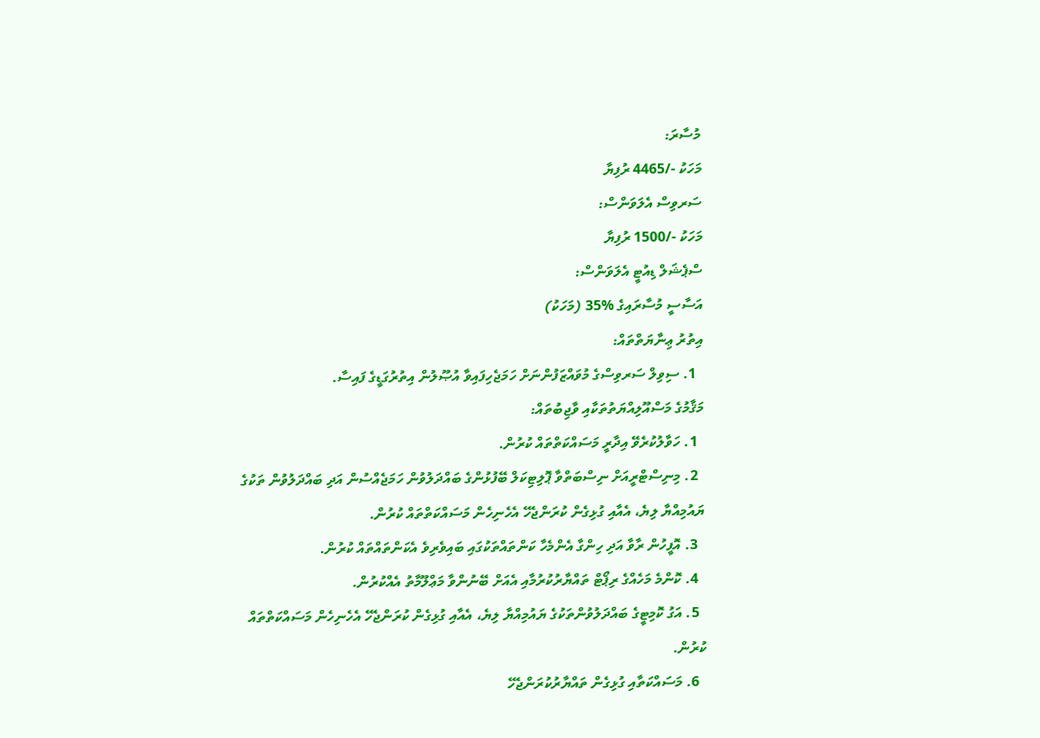މުސާރަ:
މަހަކު -/4465 ރުފިޔާ
ސަރވިސް އެލަވަންސް:
މަހަކު -/1500 ރުފިޔާ
ސްޕެޝަލް ޑިއުޓީ އެލަވަންސް:
އަސާސީ މުސާރައިގެ %35 (މަހަކު)
އިތުރު ޢިނާޔަތްތައް:
  1. ސިވިލް ސަރވިސްގެ މުވައްޒަފުންނަށް ހަމަޖެހިފައިވާ އުޞޫލުން އިތުރުގަޑީގެ ފައިސާ.
މަޤާމުގެ މަސްއޫލިއްޔަތުތަކާއި ވާޖިބުތައް:
  1. ހަވާލުކުރެވޭ އިދާރީ މަސައްކަތްތައް ކުރުން.
  2. މިނިސްޓްރީއަށް ނިސްބަތްވާ ޕޮލިޓިކަލް ބޭފުޅުންގެ ބައްދަލުވުން ހަމަޖެއްސުން އަދި ބައްދަލުވުން ތަކުގެ ޔައުމިއްޔާ ލިޔެ، އެއާއި ގުޅިގެން ކުރަންޖެހޭ އެހެނިހެން މަސައްކަތްތައް ކުރުން.
  3. އޮފީހުން ރާވާ އަދި ހިންގާ އެންމެހާ ކަންތައްތަކުގައި ބައިވެރިވެ އެކަންތައްތައް ކުރުން.
  4. ކޮންމެ މަހެއްގެ ރިޕޯޓް ތައްޔާރުކުރުމާއި އެއަށް ބޭނުންވާ މަޢްލޫމާތު އެއްކުރުން.
  5. އަގު ކޮމިޓީގެ ބައްދަލުވުންތަކުގެ ޔައުމިއްޔާ ލިޔެ، އެއާއި ގުޅިގެން ކުރަންޖެހޭ އެހެނިހެން މަސައްކަތްތައް ކުރުން.
  6. މަސައްކަތާއި ގުޅިގެން ތައްޔާރުކުރަންޖެހޭ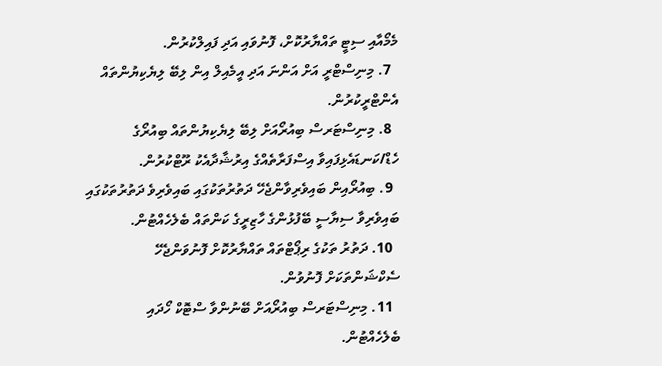މެމޯއާއި ސިޓީ ތައްޔާރުކޮށް، ފޮނުވައި އަދި ފައިލްކުރުން.
  7. މިނިސްޓްރީ އަށް އަންނަ އަދި އީމެއިލް އިން ލިބޭ ލިޔެކިޔުންތައް އެންޓްރީކުރުން.
  8. މިނިސްޓަރސް ބިއުރޯއަށް ލިބޭ ލިޔެކިޔުންތައް ބިއުރޯގެ ހެޑް/ކަނޑައެޅިފައިވާ އިސްފަރާތެއްގެ އިރުޝާދާއެކު ރޫޓްކުރުން.
  9. ބިއުރޯއިން ބައިވެރިވާންޖެހޭ ދަތުރުތަކުގައި ބައިވެރިވެ ދަތުރުތަކުގައި ބައިވެރިވާ ސިޔާސީ ބޭފުޅުންގެ ހާޒިރީގެ ކަންތައް ބެލެހެއްޓުން.
  10. ދަތުރު ތަކުގެ ރިޕޯޓްތައް ތައްޔާރުކޮށް ފޮނުވަންޖެހޭ ސެކްޝަންތަކަށް ފޮނުވުން.
  11. މިނިސްޓަރސް ބިއުރޯއަށް ބޭނުންވާ ސްޓޮކް ހޯދައި ބެލެހެއްޓުން.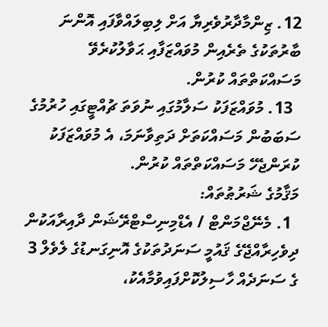12. ޒިންމާދާރުވެރިޔާ އަށް ލިބިލައްވާފައި އޮންނަ ބާރުތަކުގެ ތެރެއިން މުވައްޒަފާއި ޙަވާލުކުރެވޭ މަސައްކަތްތައް ކުރުން.
  13. މުވައްޒަފަކު ސަލާމުގައި ނުވަތަ ޗުއްޓީގައި ހުރުމުގެ ސަބަބުން މަސައްކަތަށް ދަތިވާނަމަ، އެ މުވައްޒަފަކު ކުރަންޖެހޭ މަސައްކަތްތައް ކުރުން.
މަޤާމުގެ ޝަރުޠުތައް:
  1. މެނޭޖްމަންޓް / އެޑްމިނިސްޓްރޭޝަން ދާއިރާއަކުން ދިވެހިރާއްޖޭގެ ޤައުމީ ސަނަދުތަކުގެ އޮނިގަނޑުގެ ލެވެލް 3 ގެ ސަނަދެއް ހާސިލުކޮށްފައިވުމާއެކު،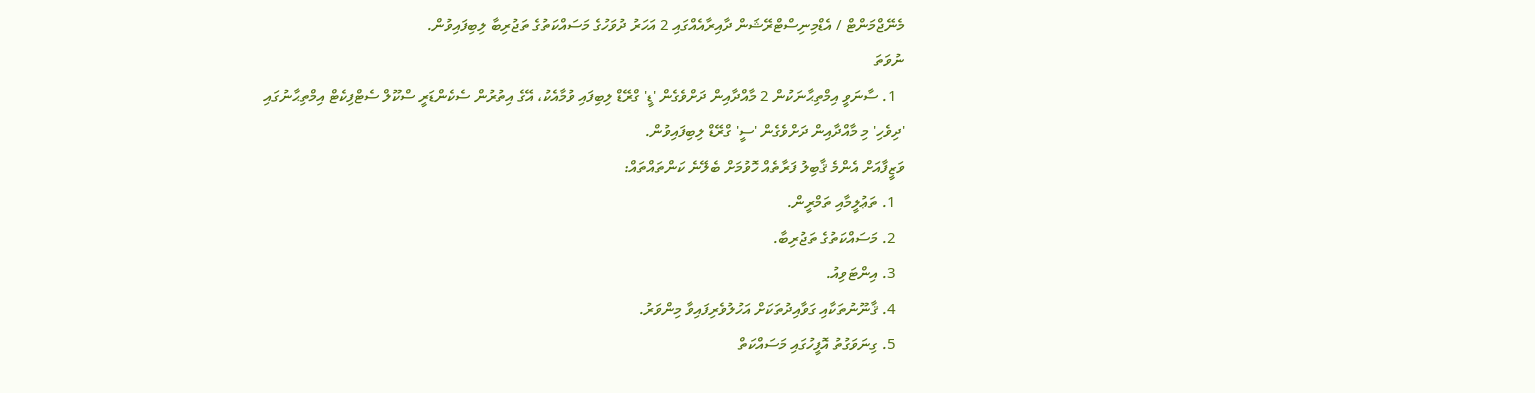މެނޭޖްމަންޓް / އެޑްމިނިސްޓްރޭޝަން ދާއިރާއެއްގައި 2 އަހަރު ދުވަހުގެ މަސައްކަތުގެ ތަޖުރިބާ ލިބިފައިވުން.
ނުވަތަ
  1. ސާނަވީ އިމްތިޙާނަކުން 2 މާއްދާއިން ދަށްވެގެން 'ޑީ' ގްރޭޑް ލިބިފައި ވުމާއެކު، އޭގެ އިތުރުން ސެކެންޑަރީ ސްކޫލް ސެޓްފިކެޓް އިމްތިޙާނުގައި 'ދިވެހި' މި މާއްދާއިން ދަށްވެގެން 'ސީ' ގްރޭޑް ލިބިފައިވުން.
ވަޒީފާއަށް އެންމެ ޤާބިލު ފަރާތެއް ހޮވުމަށް ބެލޭނެ ކަންތައްތައް:
  1. ތަޢުލީމާއި ތަމްރީން.
  2. މަސައްކަތުގެ ތަޖުރިބާ.
  3. އިންޓަވިއު.
  4. ޤާނޫނުތަކާއި ގަވާއިދުތަކަށް އަހުލުވެރިފައިވާ މިންވަރު.
  5. ގިނަވަގުތު އޮފީހުގައި މަސައްކަތް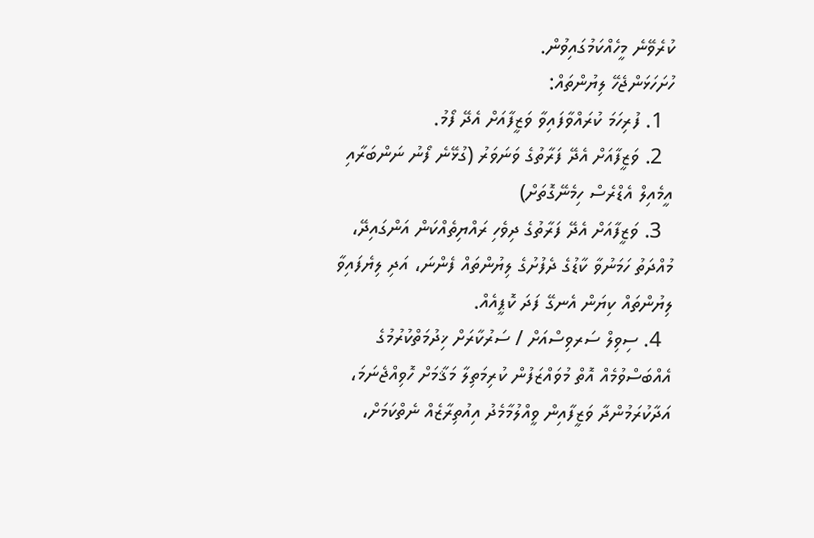ކުރެވޭނެ މީހެއްކަމުގައިވުން.
ހުށަހަޅަންޖެހޭ ލިޔުންތައް:
  1. ފުރިހަމަ ކުރައްވާފައިވާ ވަޒީފާއަށް އެދޭ ފޯމު.
  2. ވަޒީފާއަށް އެދޭ ފަރާތުގެ ވަނަވަރު (ގުޅޭނެ ފޯނު ނަންބަރާއި އީމެއިލް އެޑްރެސް ހިމެނޭގޮތަށް)
  3. ވަޒީފާއަށް އެދޭ ފަރާތުގެ ދިވެހި ރައްޔިތެއްކަން އަންގައިދޭ، މުއްދަތު ހަމަނުވާ ކާޑުގެ ދެފުށުގެ ލިޔުންތައް ފެންނަ، އަދި ލިޔެފައިވާ ލިޔުންތައް ކިޔަން އެނގޭ ފަދަ ކޮޕީއެއް.
  4. ސިވިލް ސަރވިސްއަށް / ސަރުކާރަށް ޚިދުމަތްކުރުމުގެ އެއްބަސްވުމެއް އޮތް މުވައްޒަފުން ކުރިމަތިލާ މަޤާމަށް ހޮވިއްޖެނަމަ، އަދާކުރަމުންދާ ވަޒީފާއިން ވީއްލުމާމެދު އިއުތިރާޒެއް ނެތްކަމަށް،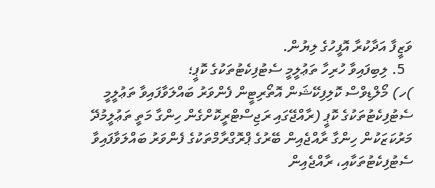ވަޒީފާ އަދާކުރާ އޮފީހުގެ ލިޔުން.
  5. ލިބިފައިވާ ހުރިހާ ތަޢުލީމީ ސެޓުފިކެޓުތަކުގެ ކޮޕީ؛
)ހ) މޯލްޑިވްސް ކޮލިފިކޭޝަން އޮތޯރިޓީން ފެންވަރު ބައްލަވާފައިވާ ތަޢުލީމީ ސެޓުފިކެޓުތަކުގެ ކޮޕީ (ރާއްޖޭގައި ރަޖިސްޓްރީކޮށްގެން ހިންގާ މަތީ ތަޢުލީމުދޭ މަރުކަޒަކުން ހިންގާ ރާއްޖެއިން ބޭރުގެ ޕްރޮގްރާމްތަކުގެ ފެންވަރު ބައްލަވާފައިވާ ސެޓުފިކެޓުތަކާއި، ރާއްޖެއިން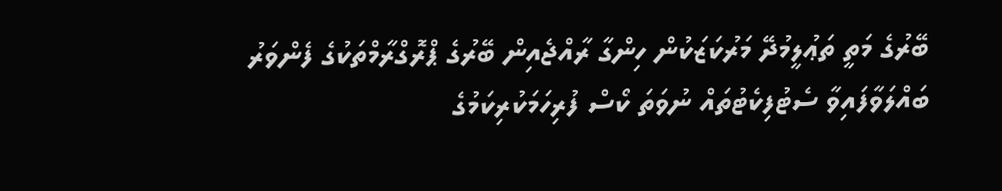ބޭރުގެ މަތީ ތަޢުލީމުދޭ މަރުކަޒަކުން ހިންގާ ރާއްޖެއިން ބޭރުގެ ޕްރޮގްރާމްތަކުގެ ފެންވަރު ބައްލަވާފައިވާ ސެޓުފިކެޓުތައް ނުވަތަ ކޯސް ފުރިހަމަކުރިކަމުގެ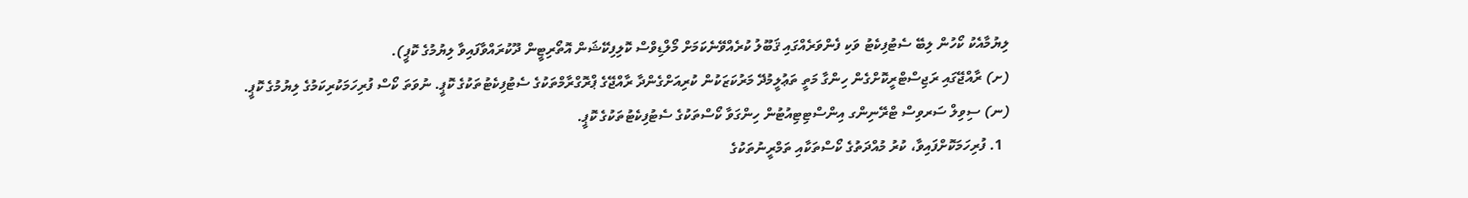ލިޔުމާއެކު ކޯހުން ލިބޭ ސެޓުފިކެޓު ވަކި ފެންވަރެއްގައި ޤަބޫލު ކުރެއްވޭނެކަމަށް މޯލްޑިވްސް ކޮލިފިކޭޝަން އޮތޯރިޓީން ދޫކުރައްވާފައިވާ ލިޔުމުގެ ކޮޕީ).
(ށ) ރާއްޖޭގައި ރަޖިސްޓްރީކޮށްގެން ހިންގާ މަތީ ތަޢުލީމުދޭ މަރުކަޒަކުން ކުރިއަށްގެންދާ ރާއްޖޭގެ ޕްރޮގްރާމްތަކުގެ ސެޓުފިކެޓުތަކުގެ ކޮޕީ. ނުވަތަ ކޯސް ފުރިހަމަކުރިކަމުގެ ލިޔުމުގެ ކޮޕީ.
(ނ) ސިވިލް ސަރވިސް ޓްރޭނިންގ އިންސްޓިޓިއުޓުން ހިންގަވާ ކޯސްތަކުގެ ސެޓުފިކެޓުތަކުގެ ކޮޕީ.
  1. ފުރިހަމަކޮށްފައިވާ، ކުރު މުއްދަތުގެ ކޯސްތަކާއި ތަމްރީނުތަކުގެ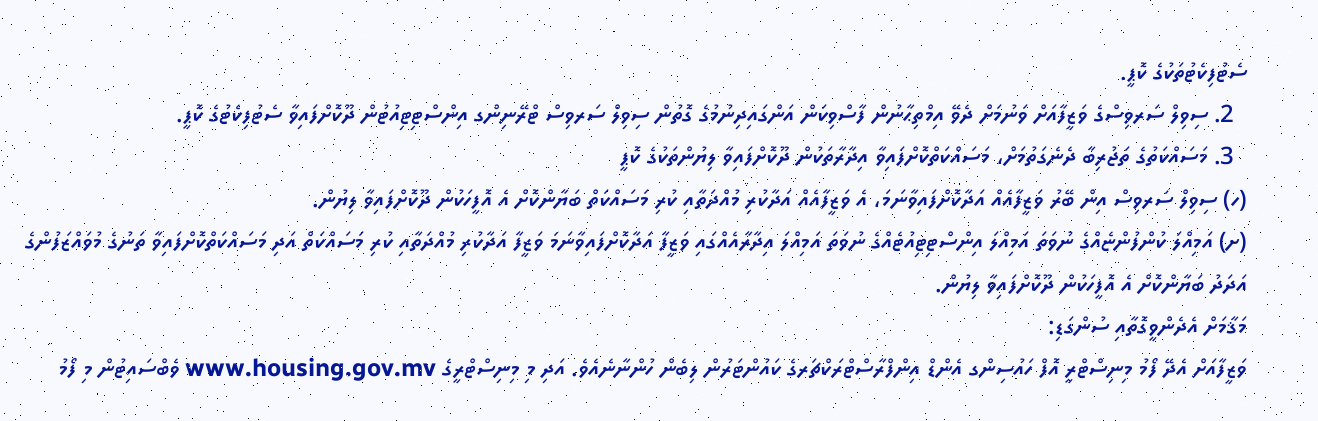ސެޓުފިކެޓުތަކުގެ ކޮޕީ.
  2. ސިވިލް ސަރވިސްގެ ވަޒީފާއަށް ވަނުމަށް ދެވޭ އިމްތިޙާނުން ފާސްވިކަން އަންގައިދިނުމުގެ ގޮތުން ސިވިލް ސަރވިސް ޓްރޭނިންގ އިންސްޓިޓިއުޓުން ދޫކޮށްފައިވާ ސެޓުފިކެޓުގެ ކޮޕީ.
  3. މަސައްކަތުގެ ތަޖުރިބާ ދެނެގަތުމަށް، މަސައްކަތްކޮށްފައިވާ އިދާރާތަކުން ދޫކޮށްފައިވާ ލިޔުންތަކުގެ ކޮޕީ
(ހ) ސިވިލް ސަރވިސް އިން ބޭރު ވަޒީފާއެއް އަދާކޮށްފައިވާނަމަ، އެ ވަޒީފާއެއް އަދާކުރި މުއްދަތާއި ކުރި މަސައްކަތް ބަޔާންކޮށް އެ އޮފީހަކުން ދޫކޮށްފައިވާ ލިޔުން.
(ށ) އަމިއްލަ ކުންފުންޏެއްގެ ނުވަތަ އަމިއްލަ އިންސްޓިޓިއުޓެއްގެ ނުވަތަ އަމިއްލަ އިދާރާއެއްގައި ވަޒީފާ އަދާކޮށްފައިވާނަމަ ވަޒީފާ އަދާކުރި މުއްދަތާއި ކުރި މަސައްކަތް އަދި މަސައްކަތްކޮށްފައިވާ ތަނުގެ މުވައްޒަފުންގެ އަދަދު ބަޔާންކޮށް އެ އޮފީހަކުން ދޫކޮށްފައިވާ ލިޔުން.
މަޤާމަށް އެދެންވީގޮތާއި ސުންގަޑި:
ވަޒީފާއަށް އެދޭ ފޯމު މިނިސްޓްރީ އޮފް ހައުސިންގ އެންޑް އިންފްރާސްޓްރަކްޗަރގެ ކައުންޓަރުން ލިބެން ހުންނާނެއެވެ. އަދި މި މިނިސްޓްރީގެ www.housing.gov.mv ވެބްސައިޓުން މި ފޯމު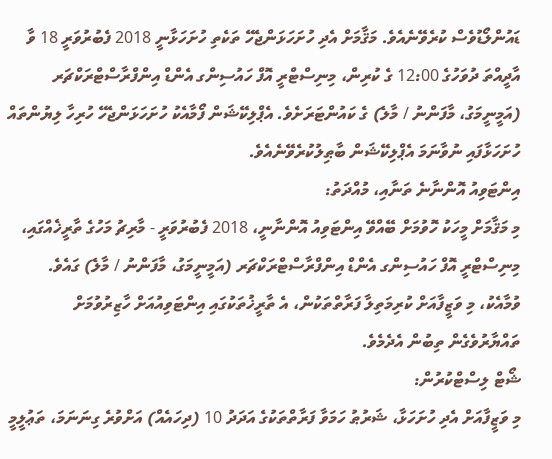ޑައުންލޯޑުވެސް ކުރެވޭނެއެވެ. މަޤާމަށް އެދި ހުށަހަޅަންޖެހޭ ތަކެތި ހުށަހަޅާނީ 2018 ފެބުރުވަރީ 18 ވާ އާދީއްތަ ދުވަހުގެ 12:00 ގެ ކުރިން، މިނިސްޓްރީ އޮފް ހައުސިންގ އެންޑް އިންފްރާސްޓްރަކްޗަރ (އަމީނީމަގު، މާފަންނު / މާލެ) ގެ ކައުންޓަރަށެވެ. އެޕްލިކޭޝަން ފޯމާއެކު ހުށަހަޅަންޖެހޭ ހުރިހާ ލިޔުންތައް ހުށަހަޅާފައި ނުވާނަމަ އެޕްލިކޭޝަން ބާޠިލުކުރެވޭނެއެވެ.
އިންޓަވިއު އޮންނާނެ ތަނާއި، މުއްދަތު:
މި މަޤާމަށް މީހަކު ހޮވުމަށް ބޭއްވޭ އިންޓަވިއު އޮންނާނީ، 2018 ފެބުރުވަރީ - މާރިޗު މަހުގެ ތާރީޚެއްގައި، މިނިސްޓްރީ އޮފް ހައުސިންގ އެންޑް އިންފްރާސްޓްރަކްޗަރ (އަމީނީމަގު، މާފަންނު / މާލެ) ގައެވެ. ވުމާއެކު، މި ވަޒީފާއަށް ކުރިމަތިލާ ފަރާތްތަކުން، އެ ތާރީޚުތަކުގައި އިންޓަވިއުއަށް ހާޒިރުވުމަށް ތައްޔާރުވެގެން ތިބުން އެދެމެވެ.
ޝޯޓް ލިސްޓްކުރުން:
މި ވަޒީފާއަށް އެދި ހުށަހަޅާ، ޝަރުޠު ހަމަވާ ފަރާތްތަކުގެ އަދަދު 10 (ދިހައެއް) އަށްވުރެ ގިނަނަމަ، ތަޢުލީމީ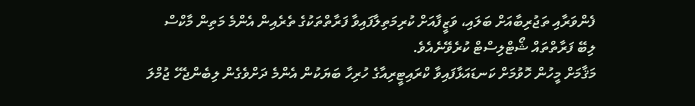ފެންވަރާއި ތަޖުރިބާއަށް ބަލައި، ވަޒީފާއަށް ކުރިމަތިލާފައިވާ ފަރާތްތަކުގެ ތެރެއިން އެންމެ މަތިން މާކްސް ލިބޭ ފަރާތްތައް ޝޯޓްލިސްޓް ކުރެވޭނެއެވެ.
މަޤާމަށް މީހުން ހޮވުމަށް ކަނޑައަޅާފައިވާ ކްރައިޓީރިއާގެ ހުރިހާ ބަޔަކުން އެންމެ ދަށްވެގެން ލިބެންޖެހޭ ޖުމްލަ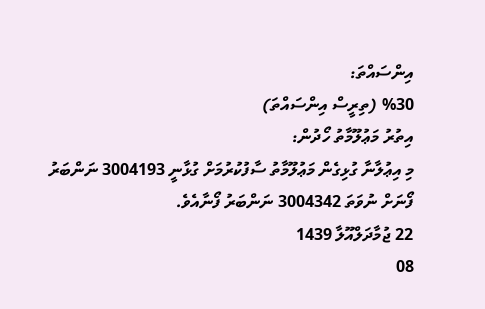އިންސައްތަ:
%30 (ތިރީސް އިންސައްތަ)
އިތުރު މަޢުލޫމާތު ހޯދުން:
މި އިޢުލާނާ ގުޅިގެން މަޢުލޫމާތު ސާފުކުރުމަށް ގުޅާނީ 3004193 ނަންބަރު ފޯނަށް ނުވަތަ 3004342 ނަންބަރު ފޯނާއެވެ.
22 ޖުމާދަލްއޫލާ 1439
08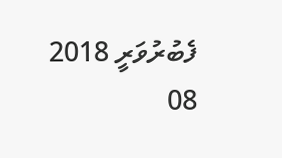ފެބުރުވަރީ 2018
08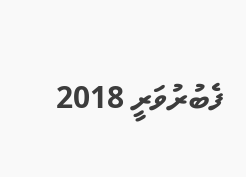ފެބުރުވަރީ 2018